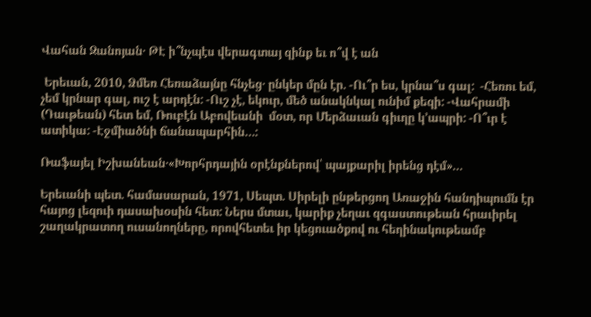Վահան Զանոյան․ ԹԷ ի՞նչպէս վերագտայ զինք եւ ո՞վ է ան

 Երեւան, 2010, Ձմեռ Հեռաձայնը հնչեց․ ընկեր մըն էր. -Ու՞ր ես, կրնա՞ս գալ:  -Հեռու եմ, չեմ կրնար գալ, ուշ է արդէն: -Ուշ չէ, եկուր, մեծ անակնկալ ունիմ քեզի: -Վահրամի (Դաւթեան) հետ եմ, Ռուբէն Աբովեանի  մօտ, որ Մերձաւան գիւղը կ’ապրի: -Ո՞ւր է ատիկա: -Էջմիածնի ճանապարհին…:

Ռաֆայել Իշխանեան․«Խորհրդային օրէնքներով՝ պայքարիլ իրենց դէմ»…

Երեւանի պետ. համասարան, 1971, Սեպտ. Սիրելի ընթերցող Առաջին հանդիպումն էր հայոց լեզուի դասախօսին հետ: Ներս մտաւ, կարիք չեղաւ զգաստութեան հրաւիրել շաղակրատող ուսանողները, որովհետեւ իր կեցուածքով ու հեղինակութեամբ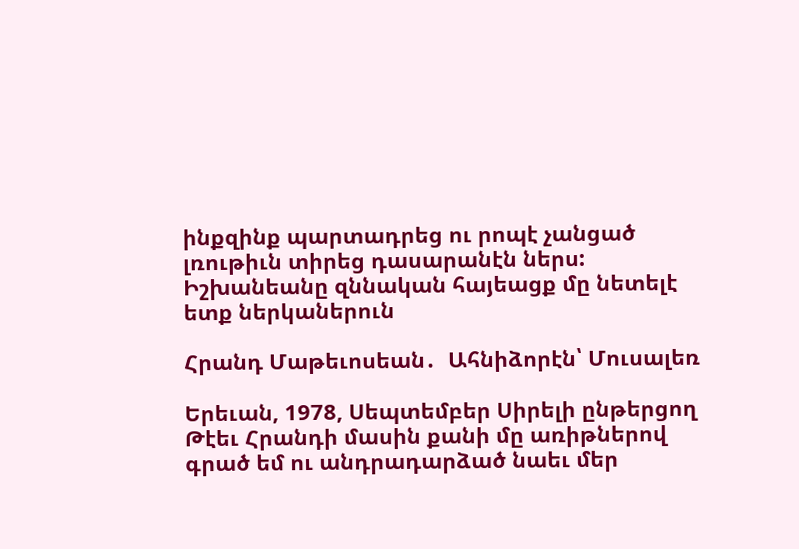ինքզինք պարտադրեց ու րոպէ չանցած լռութիւն տիրեց դասարանէն ներս: Իշխանեանը զննական հայեացք մը նետելէ ետք ներկաներուն

Հրանդ Մաթեւոսեան․  Ահնիձորէն՝ Մուսալեռ

Երեւան, 1978, Սեպտեմբեր Սիրելի ընթերցող Թէեւ Հրանդի մասին քանի մը առիթներով գրած եմ ու անդրադարձած նաեւ մեր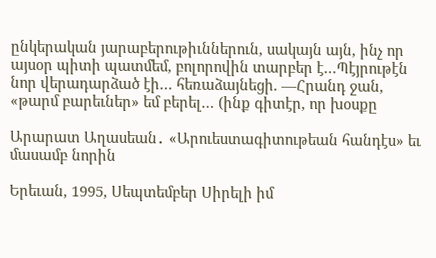ընկերական յարաբերութիւններուն, սակայն այն, ինչ որ այսօր պիտի պատմեմ, բոլորովին տարբեր է…Պէյրութէն նոր վերադարձած էի… հեռաձայնեցի. —Հրանդ ջան, «թարմ բարեւներ» եմ բերել… (ինք գիտէր, որ խօսքը

Արարատ Աղասեան․ «Արուեստագիտութեան հանդէս» եւ մասամբ նորին

Երեւան, 1995, Սեպտեմբեր Սիրելի իմ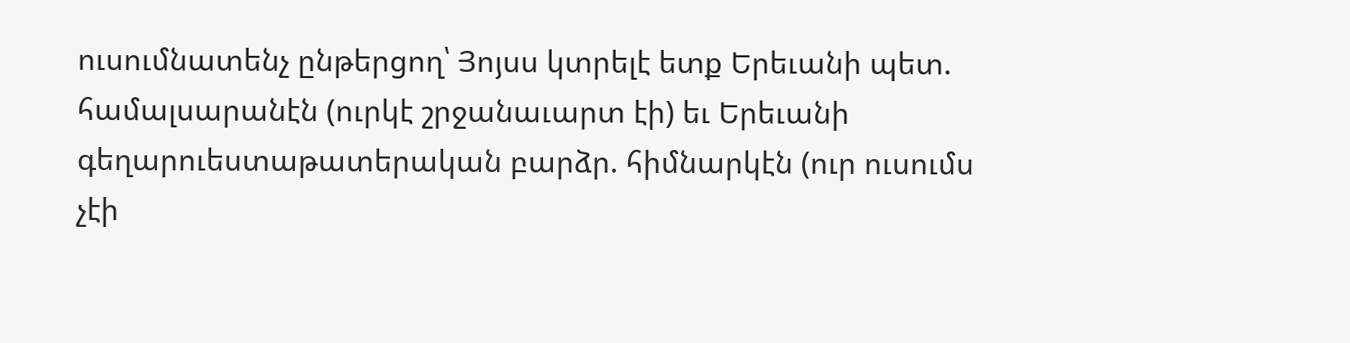ուսումնատենչ ընթերցող՝ Յոյսս կտրելէ ետք Երեւանի պետ. համալսարանէն (ուրկէ շրջանաւարտ էի) եւ Երեւանի գեղարուեստաթատերական բարձր. հիմնարկէն (ուր ուսումս չէի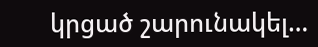կրցած շարունակել…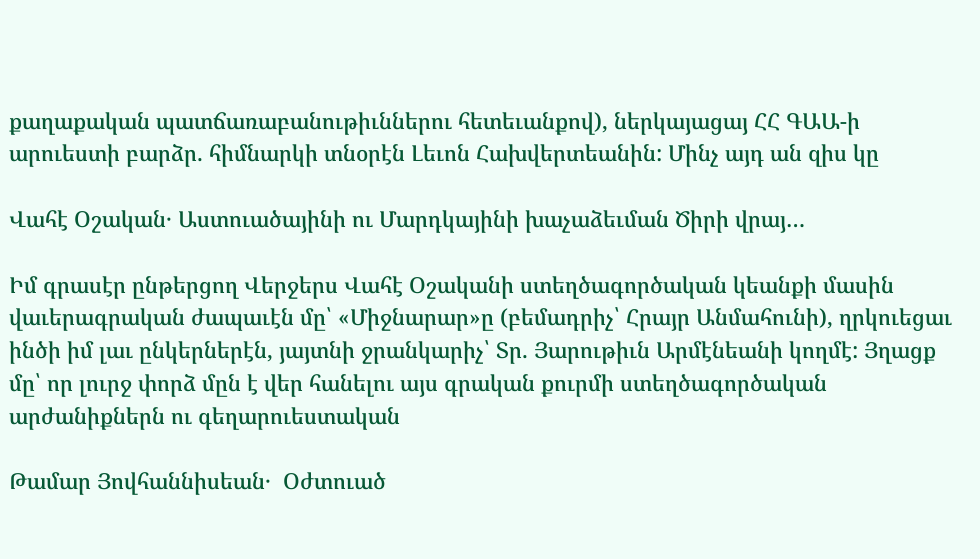քաղաքական պատճառաբանութիւններու հետեւանքով), ներկայացայ ՀՀ ԳԱԱ-ի արուեստի բարձր. հիմնարկի տնօրէն Լեւոն Հախվերտեանին: Մինչ այդ ան զիս կը

Վահէ Օշական․ Աստուածայինի ու Մարդկայինի խաչաձեւման Ծիրի վրայ…

Իմ գրասէր ընթերցող Վերջերս Վահէ Օշականի ստեղծագործական կեանքի մասին վաւերագրական ժապաւէն մը՝ «Միջնարար»ը (բեմադրիչ՝ Հրայր Անմահունի), ղրկուեցաւ ինծի իմ լաւ ընկերներէն, յայտնի ջրանկարիչ՝ Տր. Յարութիւն Արմէնեանի կողմէ: Յղացք մը՝ որ լուրջ փորձ մըն է վեր հանելու այս գրական քուրմի ստեղծագործական արժանիքներն ու գեղարուեստական

Թամար Յովհաննիսեան․  Օժտուած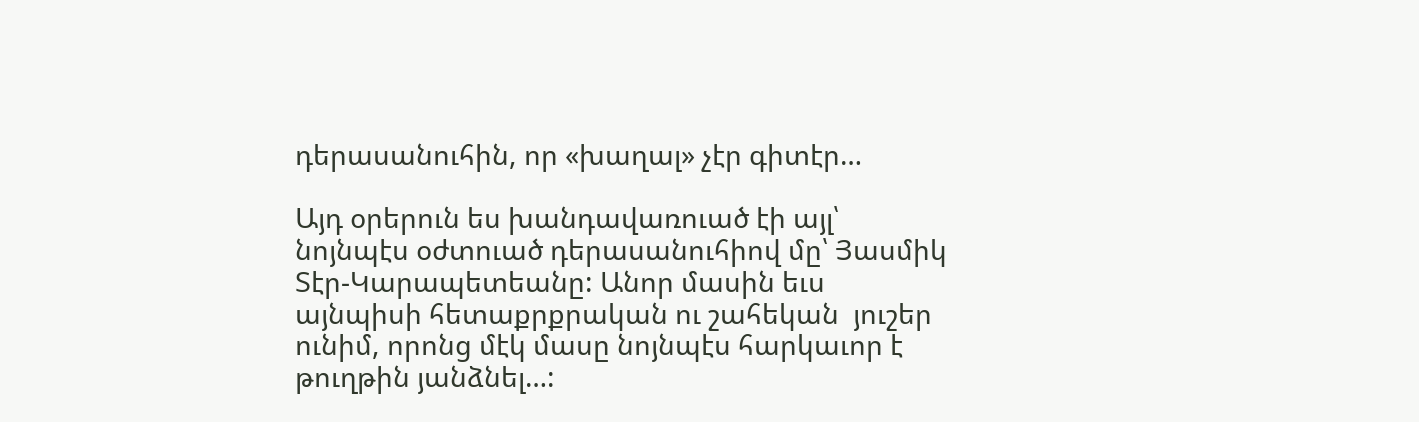դերասանուհին, որ «խաղալ» չէր գիտէր…

Այդ օրերուն ես խանդավառուած էի այլ՝ նոյնպէս օժտուած դերասանուհիով մը՝ Յասմիկ Տէր-Կարապետեանը: Անոր մասին եւս այնպիսի հետաքրքրական ու շահեկան  յուշեր ունիմ, որոնց մէկ մասը նոյնպէս հարկաւոր է թուղթին յանձնել…: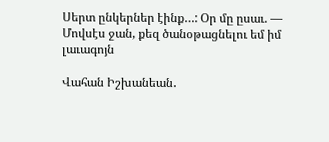Սերտ ընկերներ էինք…: Օր մը ըսաւ. — Մովսէս ջան, քեզ ծանօթացնելու եմ իմ լաւագոյն

Վահան Իշխանեան․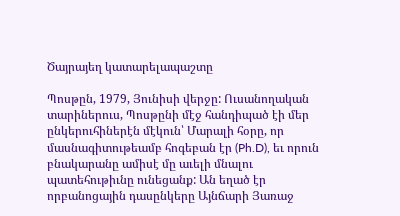Ծայրայեղ կատարելապաշտը

Պոսթըն, 1979, Յունիսի վերջը: Ուսանողական տարիներուս, Պոսթընի մէջ հանդիպած էի մեր ընկերուհիներէն մէկուն՝ Մարալի հօրը, որ մասնագիտութեամբ հոգեբան էր (Ph.D), եւ որուն բնակարանը ամիսէ մը աւելի մնալու պատեհութիւնը ունեցանք: Ան եղած էր որբանոցային դասընկերը Այնճարի Յառաջ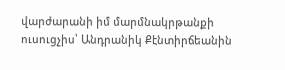վարժարանի իմ մարմնակրթանքի ուսուցչիս՝ Անդրանիկ Քէնտիրճեանին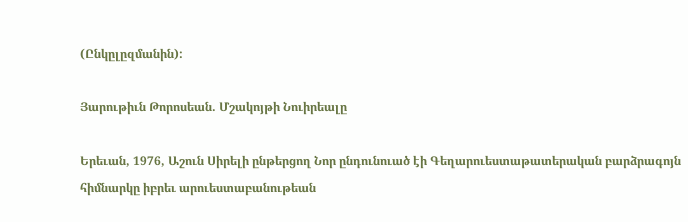(Ընկըլըզմանին):

Յարութիւն Թորոսեան. Մշակոյթի Նուիրեալը

Երեւան, 1976, Աշուն Սիրելի ընթերցող Նոր ընդունուած էի Գեղարուեստաթատերական բարձրագոյն հիմնարկը իբրեւ արուեստաբանութեան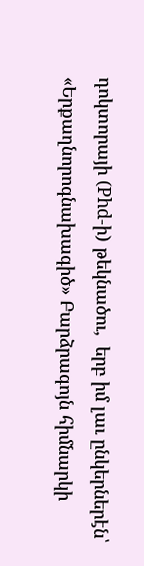դոկտորայի (Phd-ի) թեկնածու,  երբ իմ լաւ ընկերներէն՝ «Երքաղնորոգնախագիծ» Բարձրագոյն հիմնարկի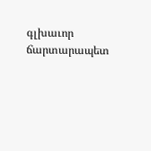գլխաւոր ճարտարապետ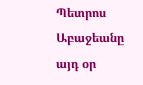Պետրոս Աբաջեանը այդ օր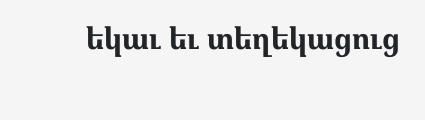եկաւ եւ տեղեկացուց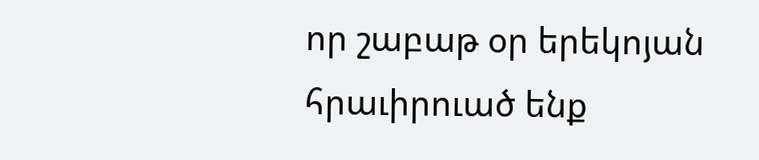որ շաբաթ օր երեկոյան հրաւիրուած ենք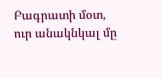Բագրատի մօտ, ուր անակնկալ մը